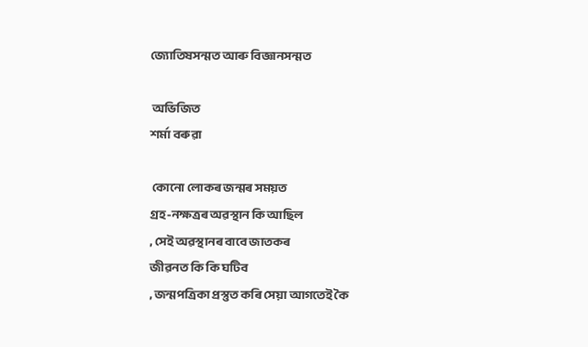জ্যোতিষসন্মত আৰু বিজ্ঞানসন্মত

 অভিজিত
শৰ্মা বৰুৱা

 কোনো লোকৰ জন্মৰ সময়ত
গ্ৰহ-নক্ষত্ৰৰ অৱস্থান কি আছিল
, সেই অৱস্থানৰ বাবে জাতকৰ
জীৱনত কি কি ঘটিব
, জন্মপত্ৰিকা প্ৰস্তুত কৰি সেয়া আগতেই কৈ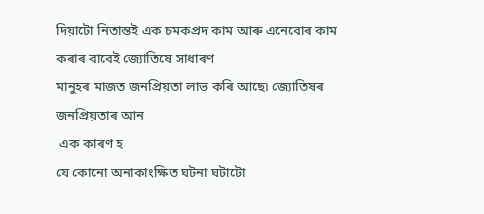দিয়াটো নিতান্তই এক চমকপ্ৰদ কাম আৰু এনেবোৰ কাম কৰাৰ বাবেই জ্যোতিষে সাধাৰণ
মানুহৰ মাজত জনপ্ৰিয়তা লাভ কৰি আছে৷ জ্যোতিষৰ জনপ্ৰিয়তাৰ আন
 এক কাৰণ হ
যে কোনো অনাকাংক্ষিত ঘটনা ঘটাটো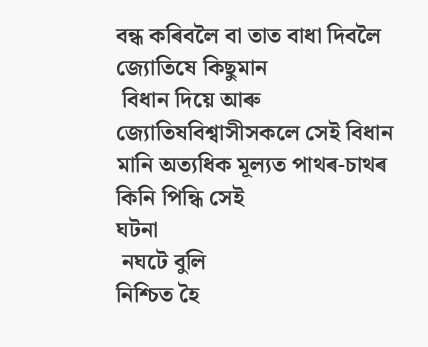বন্ধ কৰিবলৈ বা তাত বাধা দিবলৈ জ্যোতিষে কিছুমান
 বিধান দিয়ে আৰু
জ্যোতিষবিশ্বাসীসকলে সেই বিধান মানি অত্যধিক মূল্যত পাথৰ-চাথৰ কিনি পিন্ধি সেই
ঘটনা
 নঘটে বুলি
নিশ্চিত হৈ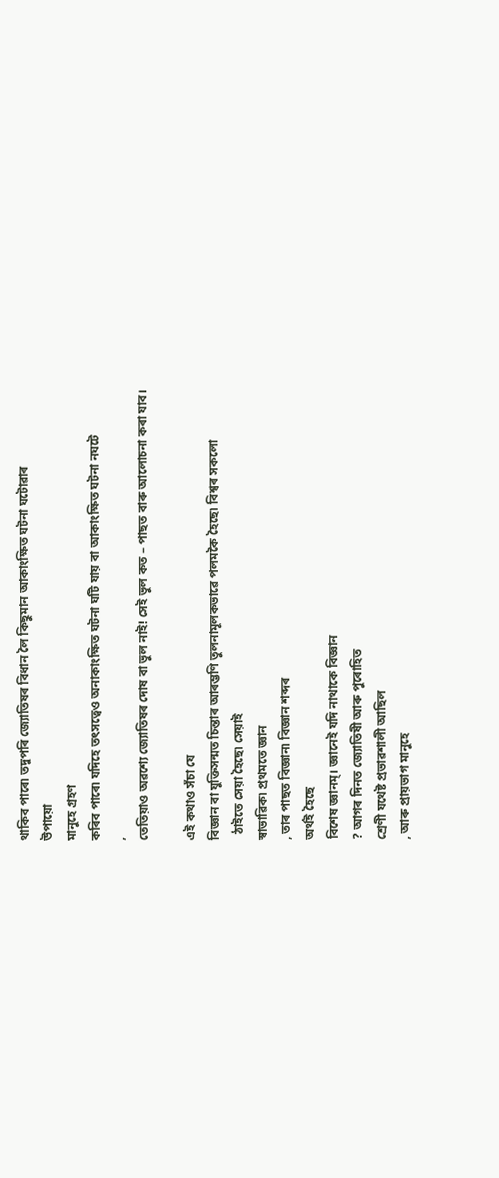থাকিব পাৰে৷ তদুপৰি জ্যোতিষৰ বিধান লৈ কিছুমান আকাংক্ষিত ঘটনা ঘটোৱাৰ
উপায়ো
মানুহে গ্ৰহণ
কৰিব পাৰে৷ যদিহে তৎসত্বেও অনাকাংক্ষিত ঘটনা ঘটি যায় বা আকাংক্ষিত ঘটনা নঘটে
,
তেতিয়াও অৱশ্যে জ্যোতিষৰ দোষ বা ভুল নাই! সেই ভুল কত – পাছত বাৰু আলোচনা কৰা যাব।

এই কথাও সঁচা যে
বিজ্ঞান বা যুক্তিসন্মত চিন্তাৰ আৰম্ভণি তুলনামূলকভাৱে পলমকৈ হৈছে৷ বিশ্বৰ সকলো
  ঠাইতে সেয়া হৈছে৷ সেয়াই
স্বাভাৱিক৷ প্ৰথমতে জ্ঞান
, তাৰ পাছত বিজ্ঞান৷ বিজ্ঞান শব্দৰ
অৰ্থই হৈছে
বিশেষ জ্ঞানম্‌। জ্ঞানেই যদি নাথাকে বিজ্ঞান
? আগৰ দিনত জ্যোতিষী আৰু পুৰোহিত
শ্ৰেণী যথেষ্ট প্রভাৱশালী আছিল
, আৰু প্ৰায়ভাগ মানুহে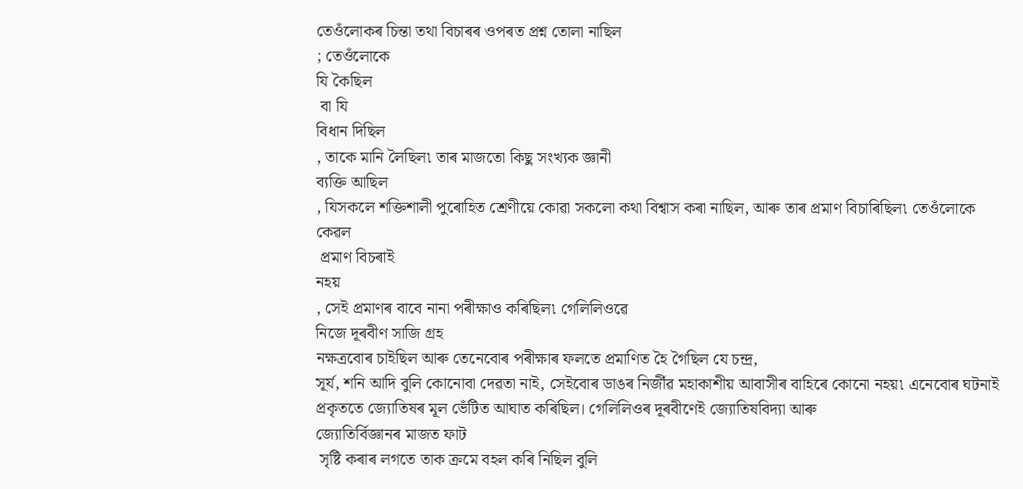তেওঁলোকৰ চিন্তা তথা বিচাৰৰ ওপৰত প্ৰশ্ন তোলা নাছিল
; তেওঁলোকে
যি কৈছিল
 বা যি
বিধান দিছিল
, তাকে মানি লৈছিল৷ তাৰ মাজতো কিছু সংখ্যক জ্ঞানী
ব্যক্তি আছিল
, যিসকলে শক্তিশালী পুৰোহিত শ্ৰেণীয়ে কোৱা সকলো কথা বিশ্বাস কৰা নাছিল, আৰু তাৰ প্ৰমাণ বিচাৰিছিল৷ তেওঁলোকে
কেৱল
 প্রমাণ বিচৰাই
নহয়
, সেই প্ৰমাণৰ বাবে নানা পৰীক্ষাও কৰিছিল৷ গেলিলিওৱে
নিজে দূৰবীণ সাজি গ্ৰহ
নক্ষত্ৰবোৰ চাইছিল আৰু তেনেবোৰ পৰীক্ষাৰ ফলতে প্ৰমাণিত হৈ গৈছিল যে চন্দ্ৰ,
সূৰ্য, শনি আদি বুলি কোনোবা দেৱতা নাই, সেইবোৰ ডাঙৰ নিৰ্জীৱ মহাকাশীয় আবাসীৰ বাহিৰে কোনো নহয়৷ এনেবোৰ ঘটনাই
প্ৰকৃততে জ্যোতিষৰ মূল ভেঁটিত আঘাত কৰিছিল। গেলিলিওৰ দূৰবীণেই জ্যোতিষবিদ্যা আৰু
জ্যোতিৰ্বিজ্ঞানৰ মাজত ফাট
 সৃষ্টি কৰাৰ লগতে তাক ক্ৰমে বহল কৰি নিছিল বুলি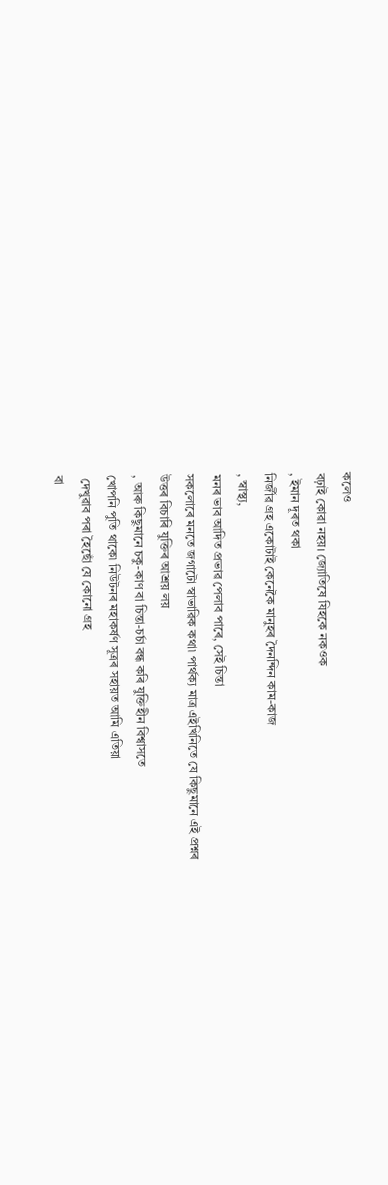কলেও
বঢ়াই কোৱা নহয়। জ্যোতিষে যিহকে নকওক
, ইমান দূৰত থকা
নিৰ্জীৱ গ্ৰহ একোটাই কেনেকৈ মানুহৰ দৈনন্দিন কাম-কাজ
, স্বাস্থ্য,
মনৰ ভাব আদিত প্ৰভাৱ পেলাব পাৰে, সেই চিন্তা
সকলোৰে মনতে জগাটো স্বাভাৱিক কথা৷ পাৰ্থক্য মাত্ৰ এইখিনিতে যে কিছুমানে এই প্রশ্নৰ
উত্তৰ বিচাৰি যুক্তিৰ আশ্ৰয় লয়
, আৰু কিছুমানে চকু-কাণ বা চিন্তা-চৰ্চা বন্ধ কৰি যুক্তিহীন বিশ্বাসতে
খোপনি পুতি থাকে৷ নিউটনৰ মহাকৰ্ষণ সূত্ৰৰ সহায়ত আমি এতিয়া
 দেখুৱাব পৰা হৈছোঁ যে কোনো গ্ৰহ
বা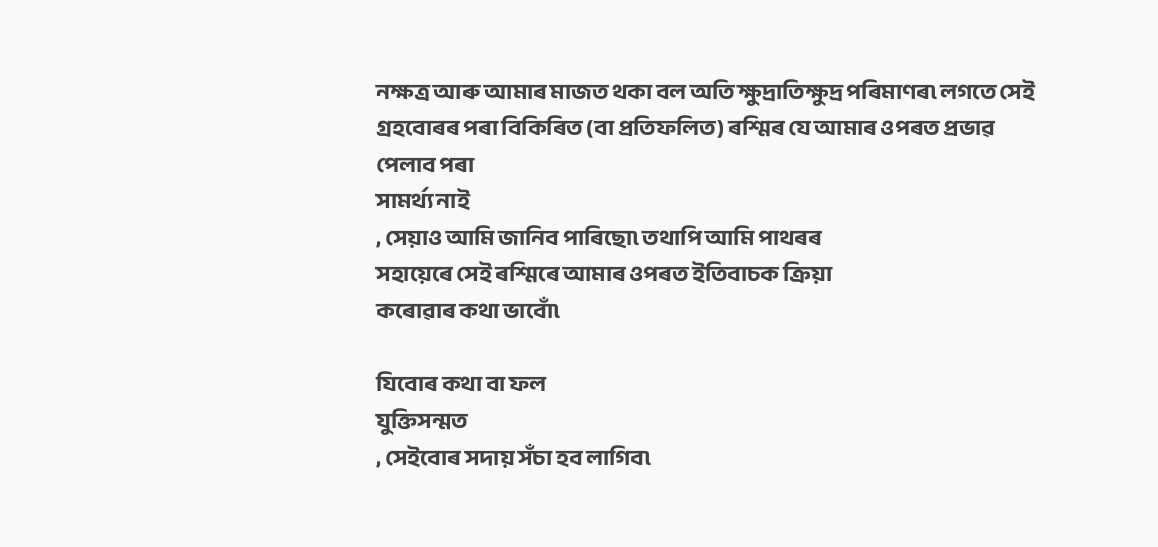নক্ষত্ৰ আৰু আমাৰ মাজত থকা বল অতি ক্ষুদ্ৰাতিক্ষুদ্ৰ পৰিমাণৰ৷ লগতে সেই
গ্ৰহবোৰৰ পৰা বিকিৰিত (বা প্ৰতিফলিত) ৰশ্মিৰ যে আমাৰ ওপৰত প্ৰভাৱ পেলাব পৰা
সামৰ্থ্য নাই
, সেয়াও আমি জানিব পাৰিছো৷ তথাপি আমি পাথৰৰ
সহায়েৰে সেই ৰশ্মিৰে আমাৰ ওপৰত ইতিবাচক ক্ৰিয়া
কৰোৱাৰ কথা ভাবোঁ৷

যিবোৰ কথা বা ফল
যুক্তিসন্মত
, সেইবোৰ সদায় সঁচা হব লাগিব৷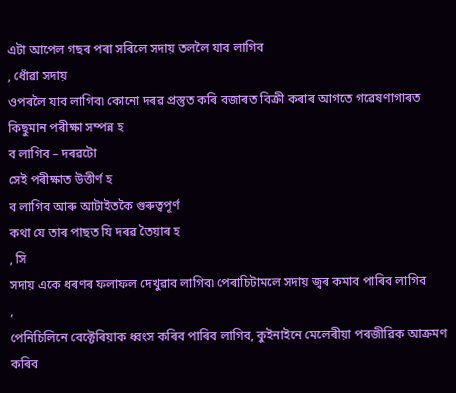এটা আপেল গছৰ পৰা সৰিলে সদায় তললৈ যাব লাগিব
, ধোঁৱা সদায়
ওপৰলৈ যাব লাগিব৷ কোনো দৰৱ প্ৰস্তুত কৰি বজাৰত বিক্ৰী কৰাৰ আগতে গৱেষণাগাৰত
কিছুমান পৰীক্ষা সম্পন্ন হ
ব লাগিব – দৰৱটো
সেই পৰীক্ষাত উত্তীৰ্ণ হ
ব লাগিব আৰু আটাইতকৈ গুৰুত্বপূৰ্ণ
কথা যে তাৰ পাছত যি দৰৱ তৈয়াৰ হ
, সি
সদায় একে ধৰণৰ ফলাফল দেখুৱাব লাগিব৷ পেৰাচিটামলে সদায় জ্বৰ কমাব পাৰিব লাগিব
,
পেনিচিলিনে বেক্টেৰিয়াক ধ্বংস কৰিব পাৰিব লাগিব, কুইনাইনে মেলেৰীয়া পৰজীৱিক আক্ৰমণ কৰিব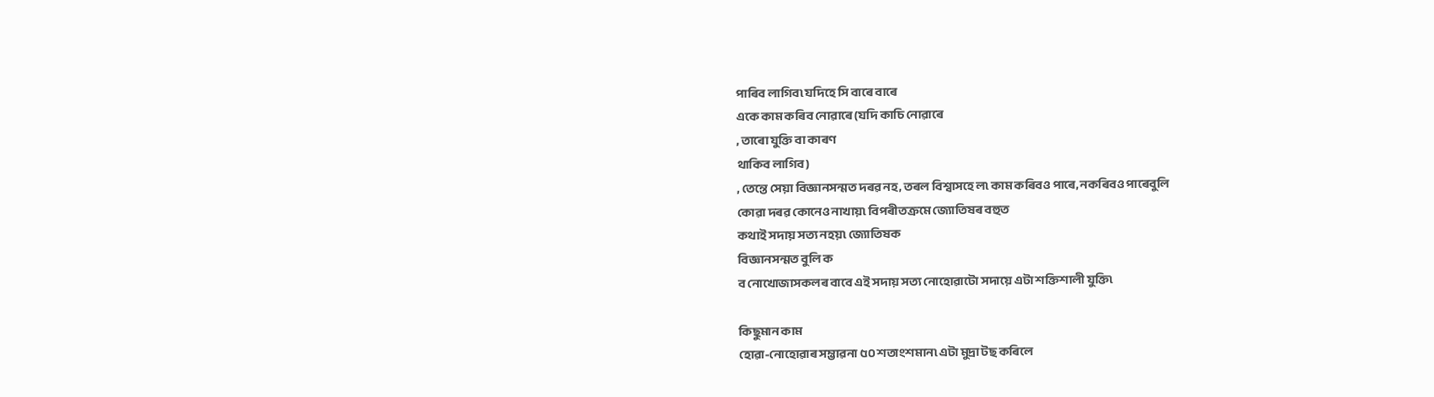পাৰিব লাগিব৷ যদিহে সি বাৰে বাৰে
একে কাম কৰিব নোৱাৰে (যদি কাচি নোৱাৰে
, তাৰো যুক্তি বা কাৰণ
থাকিব লাগিব)
, তেন্তে সেয়া বিজ্ঞানসন্মত দৰৱ নহ, তৰল বিশ্বাসহে ল৷ কাম কৰিবও পাৰে, নকৰিবও পাৰেবুলি
কোৱা দৰৱ কোনেও নাখায়৷ বিপৰীতক্ৰমে জ্যোতিষৰ বহুত
কথাই সদায় সত্য নহয়৷ জ্যোতিষক
বিজ্ঞানসন্মত বুলি ক
ব নোখোজাসকলৰ বাবে এই সদায় সত্য নোহোৱাটো সদায়ে এটা শক্তিশালী যুক্তি৷

কিছুমান কাম
হোৱা-নোহোৱাৰ সম্ভাৱনা ৫০ শতাংশমান৷ এটা মুদ্ৰা টছ কৰিলে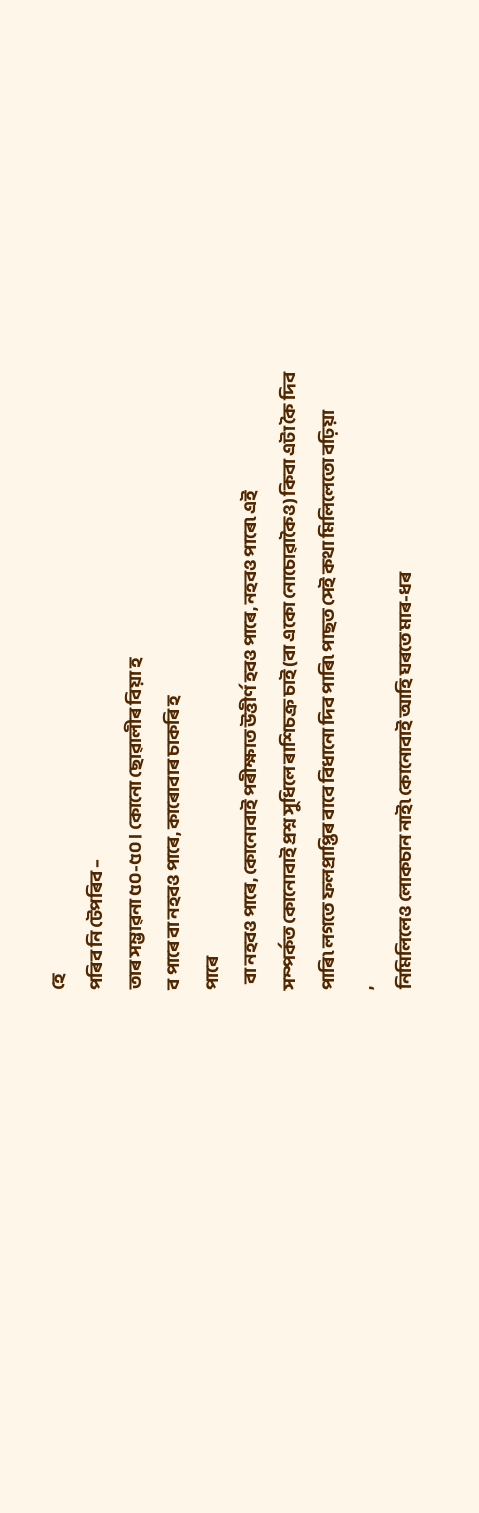হে
পৰিব নি টেপৰিব –
তাৰ সম্ভাৱনা ৫০-৫০। কোনো ছোৱালীৰ বিয়া হ
ব পাৰে বা নহবও পাৰে, কাৰোবাৰ চাকৰি হ
পাৰে
  বা নহবও পাৰে, কোনোবাই পৰীক্ষাত উত্তীৰ্ণ হবও পাৰে, নহবও পাৰে৷ এই
সম্পৰ্কত কোনোবাই প্ৰশ্ন সুধিলে ৰাশিচক্ৰ চাই (বা একো নোচোৱাকৈও) কিবা এটা কৈ দিব
পাৰি৷ লগতে ফলপ্ৰাপ্তিৰ বাবে বিধানো দিব পাৰি৷ পাছত সেই কথা মিলিলেতো বঢ়িয়া
,
নিমিলিলেও লোকচান নাই৷ কোনোবাই আহি ঘৰতে মাৰ-ধৰ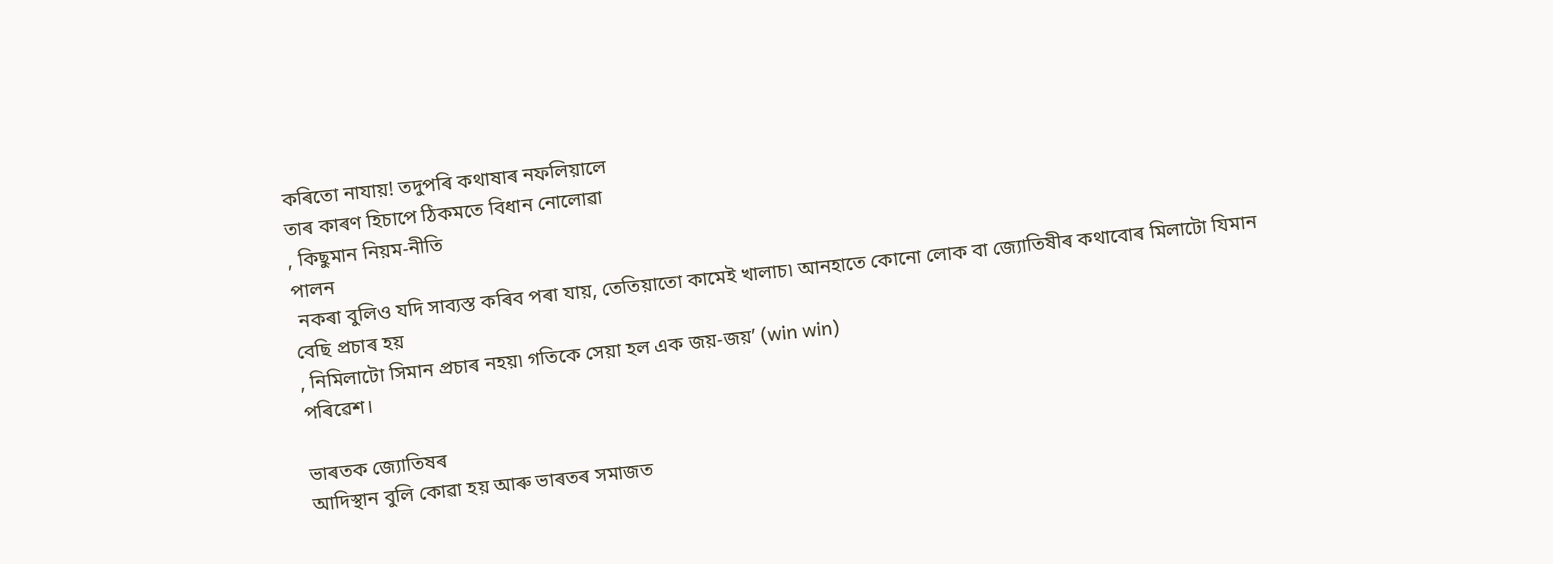কৰিতো নাযায়! তদুপৰি কথাষাৰ নফলিয়ালে
তাৰ কাৰণ হিচাপে ঠিকমতে বিধান নোলোৱা
, কিছুমান নিয়ম-নীতি
পালন
 নকৰা বুলিও যদি সাব্যস্ত কৰিব পৰা যায়, তেতিয়াতো কামেই খালাচ৷ আনহাতে কোনো লোক বা জ্যোতিষীৰ কথাবোৰ মিলাটো যিমান
বেছি প্ৰচাৰ হয়
, নিমিলাটো সিমান প্ৰচাৰ নহয়৷ গতিকে সেয়া হল এক জয়-জয়’ (win win)
পৰিৱেশ।

ভাৰতক জ্যোতিষৰ
আদিস্থান বুলি কোৱা হয় আৰু ভাৰতৰ সমাজত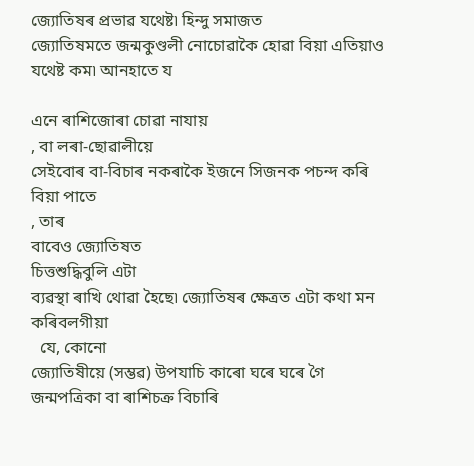জ্যোতিষৰ প্ৰভাৱ যথেষ্ট৷ হিন্দু সমাজত
জ্যোতিষমতে জন্মকুণ্ডলী নোচোৱাকৈ হোৱা বিয়া এতিয়াও যথেষ্ট কম৷ আনহাতে য

এনে ৰাশিজোৰা চোৱা নাযায়
, বা লৰা-ছোৱালীয়ে
সেইবোৰ বা-বিচাৰ নকৰাকৈ ইজনে সিজনক পচন্দ কৰি বিয়া পাতে
, তাৰ
বাবেও জ্যোতিষত
চিত্তশুদ্ধিবুলি এটা
ব্যৱস্থা ৰাখি থোৱা হৈছে৷ জ্যোতিষৰ ক্ষেত্ৰত এটা কথা মন কৰিবলগীয়া
  যে, কোনো
জ্যোতিষীয়ে (সম্ভৱ) উপযাচি কাৰো ঘৰে ঘৰে গৈ জন্মপত্ৰিকা বা ৰাশিচক্ৰ বিচাৰি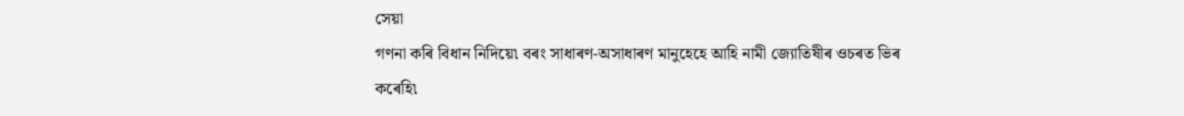সেয়া
গণনা কৰি বিধান নিদিয়ে৷ বৰং সাধাৰণ-অসাধাৰণ মানুহেহে আহি নামী জ্যোতিষীৰ ওচৰত ভিৰ
কৰেহি৷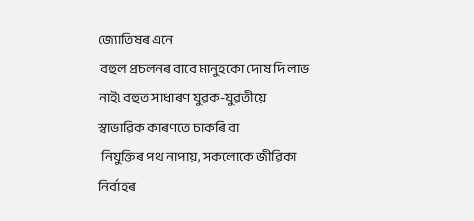জ্যোতিষৰ এনে
 বহুল প্ৰচলনৰ বাবে মানুহকো দোষ দি লাভ নাই৷ বহুত সাধাৰণ যুৱক-যুৱতীয়ে
স্বাভাৱিক কাৰণতে চাকৰি বা
 নিযুক্তিৰ পথ নাপায়, সকলোকে জীৱিকা নিৰ্বাহৰ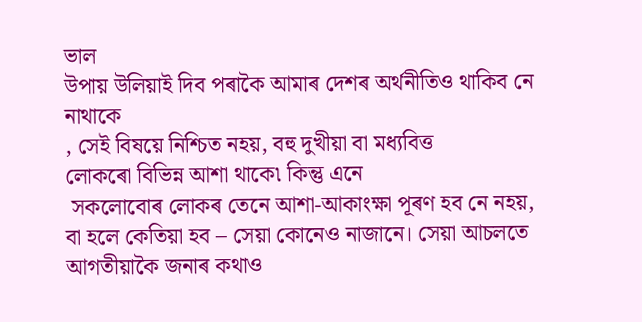ভাল
উপায় উলিয়াই দিব পৰাকৈ আমাৰ দেশৰ অৰ্থনীতিও থাকিব নে নাথাকে
, সেই বিষয়ে নিশ্চিত নহয়, বহু দুখীয়া বা মধ্যবিত্ত
লোকৰো বিভিন্ন আশা থাকে৷ কিন্তু এনে
 সকলোবোৰ লোকৰ তেনে আশা-আকাংক্ষা পূৰণ হব নে নহয়, বা হলে কেতিয়া হব – সেয়া কোনেও নাজানে। সেয়া আচলতে আগতীয়াকৈ জনাৰ কথাও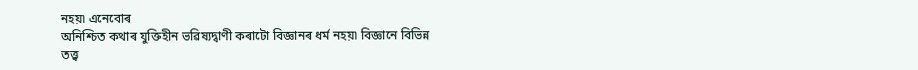নহয়৷ এনেবোৰ
অনিশ্চিত কথাৰ যুক্তিহীন ভৱিষ্যদ্বাণী কৰাটো বিজ্ঞানৰ ধৰ্ম নহয়৷ বিজ্ঞানে বিভিন্ন
তত্ত্ব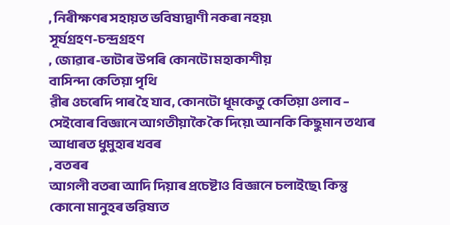, নিৰীক্ষণৰ সহায়ত ভবিষ্যদ্বাণী নকৰা নহয়৷
সূৰ্যগ্ৰহণ-চন্দ্ৰগ্ৰহণ
, জোৱাৰ-ভাটাৰ উপৰি কোনটো মহাকাশীয়
বাসিন্দা কেতিয়া পৃথি
ৱীৰ ওচৰেদি পাৰ হৈ যাব, কোনটো ধূমকেতু কেতিয়া ওলাব – সেইবোৰ বিজ্ঞানে আগতীয়াকৈ কৈ দিয়ে৷ আনকি কিছুমান তথ্যৰ
আধাৰত ধুমুহাৰ খবৰ
, বতৰৰ
আগলী বতৰা আদি দিয়াৰ প্ৰচেষ্টাও বিজ্ঞানে চলাইছে৷ কিন্তু কোনো মানুহৰ ভৱিষ্যত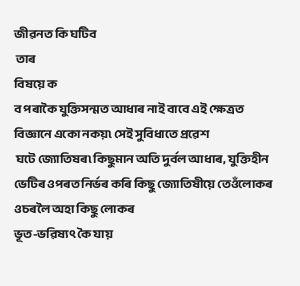জীৱনত কি ঘটিব
 তাৰ
বিষয়ে ক
ব পৰাকৈ যুক্তিসন্মত আধাৰ নাই বাবে এই ক্ষেত্ৰত
বিজ্ঞানে একো নকয়৷ সেই সুবিধাতে প্ৰৱেশ
 ঘটে জ্যোতিষৰ৷ কিছুমান অতি দুৰ্বল আধাৰ, যুক্তিহীন ভেটিৰ ওপৰত নিৰ্ভৰ কৰি কিছু জ্যোতিষীয়ে তেওঁলোকৰ ওচৰলৈ অহা কিছু লোকৰ
ভূত-ভৱিষ্যৎ কৈ যায়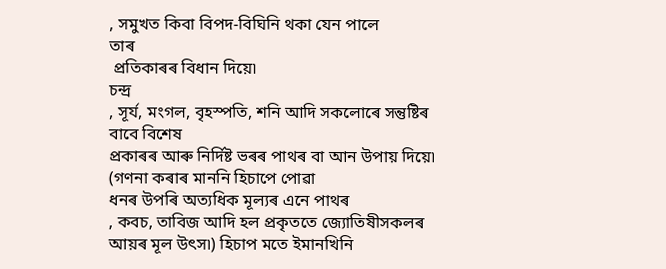, সমুখত কিবা বিপদ-বিঘিনি থকা যেন পালে
তাৰ
 প্ৰতিকাৰৰ বিধান দিয়ে৷
চন্দ্ৰ
, সূৰ্য, মংগল, বৃহস্পতি, শনি আদি সকলোৰে সন্তুষ্টিৰ বাবে বিশেষ
প্ৰকাৰৰ আৰু নিৰ্দিষ্ট ভৰৰ পাথৰ বা আন উপায় দিয়ে৷ (গণনা কৰাৰ মাননি হিচাপে পোৱা
ধনৰ উপৰি অত্যধিক মূল্যৰ এনে পাথৰ
, কবচ, তাবিজ আদি হল প্ৰকৃততে জ্যোতিষীসকলৰ
আয়ৰ মূল উৎস৷) হিচাপ মতে ইমানখিনি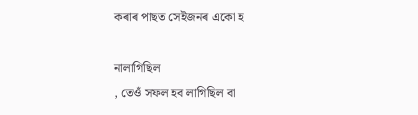কৰাৰ পাছত সেইজনৰ একো হ

নালাগিছিল
, তেওঁ সফল হব লাগিছিল বা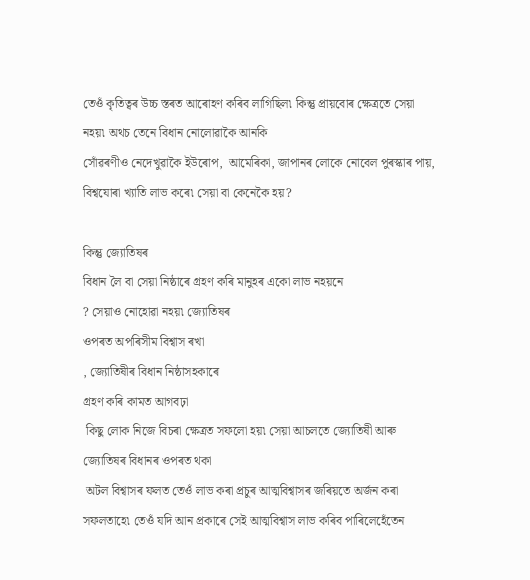তেওঁ কৃতিত্বৰ উচ্চ স্তৰত আৰোহণ কৰিব লাগিছিল৷ কিন্তু প্রায়বোৰ ক্ষেত্ৰতে সেয়া
নহয়৷ অথচ তেনে বিধান নোলোৱাকৈ আনকি
সোঁৱৰণীও নেদেখুৱাকৈ ইউৰোপ,  আমেৰিকা, জাপানৰ লোকে নোবেল পুৰস্কাৰ পায়, বিশ্বযোৰা খ্যাতি লাভ কৰে৷ সেয়া বা কেনেকৈ হয়?

কিন্তু জ্যোতিষৰ
বিধান লৈ বা সেয়া নিষ্ঠাৰে গ্ৰহণ কৰি মানুহৰ একো লাভ নহয়নে
? সেয়াও নোহোৱা নহয়৷ জ্যোতিষৰ
ওপৰত অপৰিসীম বিশ্বাস ৰখা
, জ্যোতিষীৰ বিধান নিষ্ঠাসহকাৰে
গ্ৰহণ কৰি কামত আগবঢ়া
 কিছু লোক নিজে বিচৰা ক্ষেত্ৰত সফলো হয়৷ সেয়া আচলতে জ্যোতিষী আৰু
জ্যোতিষৰ বিধানৰ ওপৰত থকা
 অটল বিশ্বাসৰ ফলত তেওঁ লাভ কৰা প্ৰচুৰ আত্মবিশ্বাসৰ জৰিয়তে অৰ্জন কৰা
সফলতাহে৷ তেওঁ যদি আন প্ৰকাৰে সেই আত্মবিশ্বাস লাভ কৰিব পাৰিলেহেঁতেন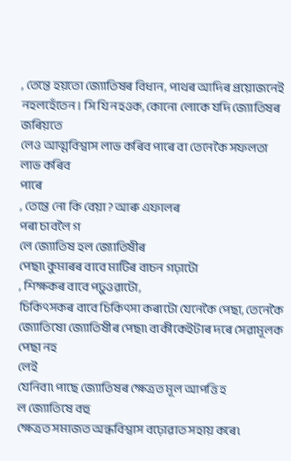, তেন্তে হয়তো জ্যোতিষৰ বিধান, পাথৰ আদিৰ প্ৰয়োজনেই নহলহেঁতেন। সি যি নহওক, কোনো লোকে যদি জ্যোতিষৰ জৰিয়তে
লেও আত্মবিশ্বাস লাভ কৰিব পাৰে বা তেনেকৈ সফলতা লাভ কৰিব
পাৰে
, তেন্তে নো কি বেয়া? আৰু এফালৰ
পৰা চাবলৈ গ
লে জ্যোতিষ হল জ্যোতিষীৰ
পেছা৷ কুমাৰৰ বাবে মাটিৰ বাচন গঢ়াটো
, শিক্ষকৰ বাবে পঢ়ুওৱাটো,
চিকিৎসকৰ বাবে চিকিৎসা কৰাটো যেনেকৈ পেছা, তেনেকৈ
জ্যোতিষো জ্যোতিষীৰ পেছা৷ বাকীকেইটাৰ দৰে সেৱামূলক পেছা নহ
লেই
যেনিবা৷ পাছে জ্যোতিষৰ ক্ষেত্ৰত মূল আপত্তি হ
ল জ্যোতিষে বহু
ক্ষেত্ৰত সমাজত অন্ধবিশ্বাস বঢ়োৱাত সহায় কৰে৷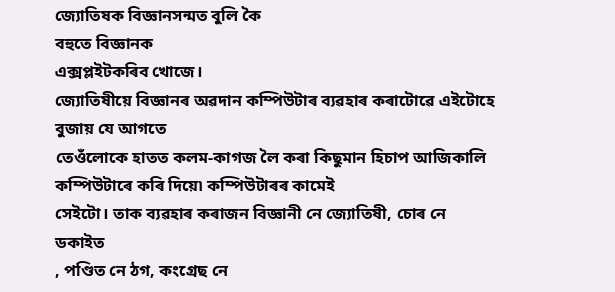জ্যোতিষক বিজ্ঞানসন্মত বুলি কৈ
বহুতে বিজ্ঞানক
এক্সপ্লইটকৰিব খোজে।
জ্যোতিষীয়ে বিজ্ঞানৰ অৱদান কম্পিউটাৰ ব্যৱহাৰ কৰাটোৱে এইটোহে বুজায় যে আগতে
তেওঁলোকে হাতত কলম-কাগজ লৈ কৰা কিছুমান হিচাপ আজিকালি কম্পিউটাৰে কৰি দিয়ে৷ কম্পিউটাৰৰ কামেই
সেইটো। তাক ব্যৱহাৰ কৰাজন বিজ্ঞানী নে জ্যোতিষী, চোৰ নে
ডকাইত
, পণ্ডিত নে ঠগ, কংগ্ৰেছ নে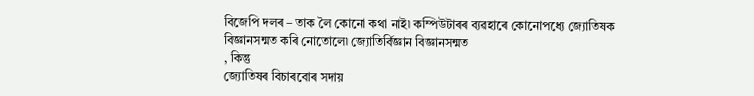বিজেপি দলৰ – তাক লৈ কোনো কথা নাই৷ কম্পিউটাৰৰ ব্যৱহাৰে কোনোপধ্যে জ্যোতিষক
বিজ্ঞানসন্মত কৰি নোতোলে৷ জ্যোতিৰ্বিজ্ঞান বিজ্ঞানসন্মত
, কিন্তু
জ্যোতিষৰ বিচাৰবোৰ সদায়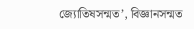জ্যোতিষসন্মত’, বিজ্ঞানসন্মত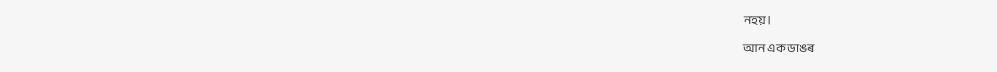নহয়।

আন এক ডাঙৰ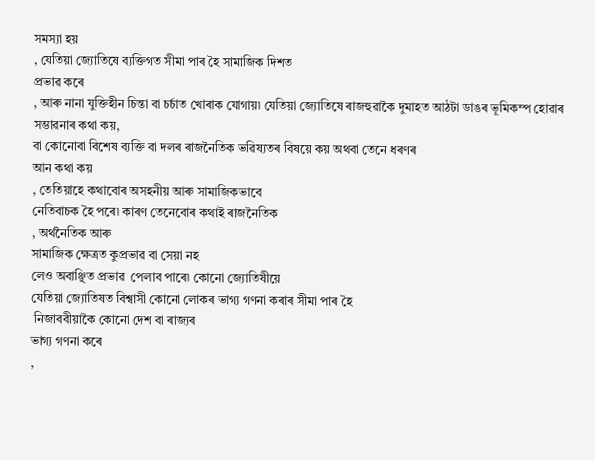সমস্যা হয়
, যেতিয়া জ্যোতিষে ব্যক্তিগত সীমা পাৰ হৈ সামাজিক দিশত
প্ৰভাৱ কৰে
, আৰু নানা যুক্তিহীন চিন্তা বা চৰ্চাত খোৰাক যোগায়৷ যেতিয়া জ্যোতিষে ৰাজহুৱাকৈ দুমাহত আঠটা ডাঙৰ ভূমিকম্প হোৱাৰ সম্ভাৱনাৰ কথা কয়,
বা কোনোবা বিশেষ ব্যক্তি বা দলৰ ৰাজনৈতিক ভৱিষ্যতৰ বিষয়ে কয় অথবা তেনে ধৰণৰ
আন কথা কয়
, তেতিয়াহে কথাবোৰ অসহনীয় আৰু সামাজিকভাবে
নেতিবাচক হৈ পৰে৷ কাৰণ তেনেবোৰ কথাই ৰাজনৈতিক
, অৰ্থনৈতিক আৰু
সামাজিক ক্ষেত্ৰত কুপ্ৰভাৱ বা সেয়া নহ
লেও অবাঞ্ছিত প্ৰভাৱ  পেলাব পাৰে৷ কোনো জ্যোতিষীয়ে
যেতিয়া জ্যোতিষত বিশ্বাসী কোনো লোকৰ ভাগ্য গণনা কৰাৰ সীমা পাৰ হৈ
 নিজাববীয়াকৈ কোনো দেশ বা ৰাজ্যৰ
ভাগ্য গণনা কৰে
,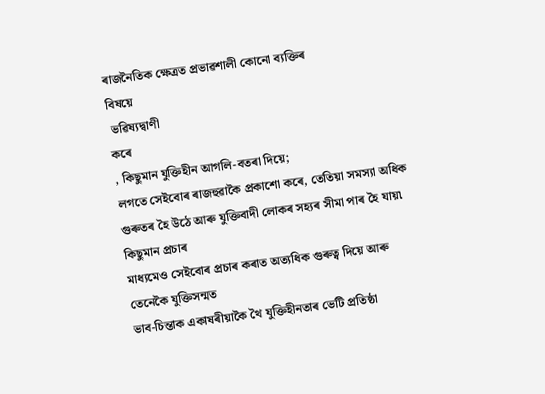ৰাজনৈতিক ক্ষেত্ৰত প্রভাৱশালী কোনো ব্যক্তিৰ
বিষয়ে
 ভৱিষ্যদ্বাণী
কৰে
, কিছুমান যুক্তিহীন আগলি-বতৰা দিয়ে;
লগতে সেইবোৰ ৰাজহুৱাকৈ প্ৰকাশো কৰে, তেতিয়া সমস্যা অধিক
গুৰুতৰ হৈ উঠে আৰু যুক্তিবাদী লোকৰ সহ্যৰ সীমা পাৰ হৈ যায়৷ কিছুমান প্ৰচাৰ
মাধ্যমেও সেইবোৰ প্ৰচাৰ কৰাত অত্যধিক গুৰুত্ব দিয়ে আৰু তেনেকৈ যুক্তিসন্মত
ভাব-চিন্তাক একাষৰীয়াকৈ থৈ যুক্তিহীনতাৰ ভেটি প্ৰতিষ্ঠা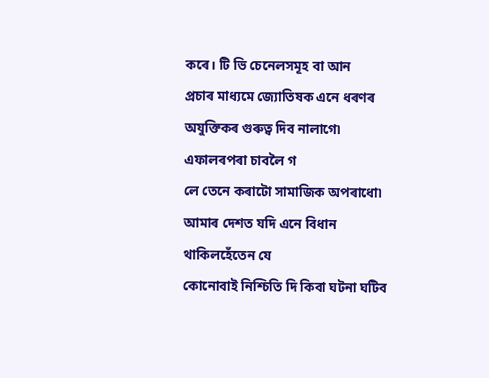কৰে। টি ভি চেনেলসমূহ বা আন
প্ৰচাৰ মাধ্যমে জ্যোতিষক এনে ধৰণৰ অযুক্তিকৰ গুৰুত্ব দিব নালাগে৷ এফালৰপৰা চাবলৈ গ
লে তেনে কৰাটো সামাজিক অপৰাধো৷ আমাৰ দেশত যদি এনে বিধান থাকিলহেঁতেন যে
কোনোবাই নিশ্চিতি দি কিবা ঘটনা ঘটিব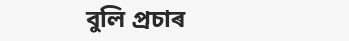বুলি প্ৰচাৰ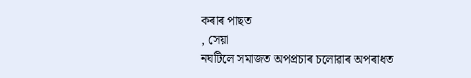কৰাৰ পাছত
, সেয়া
নঘটিলে সমাজত অপপ্ৰচাৰ চলোৱাৰ অপৰাধত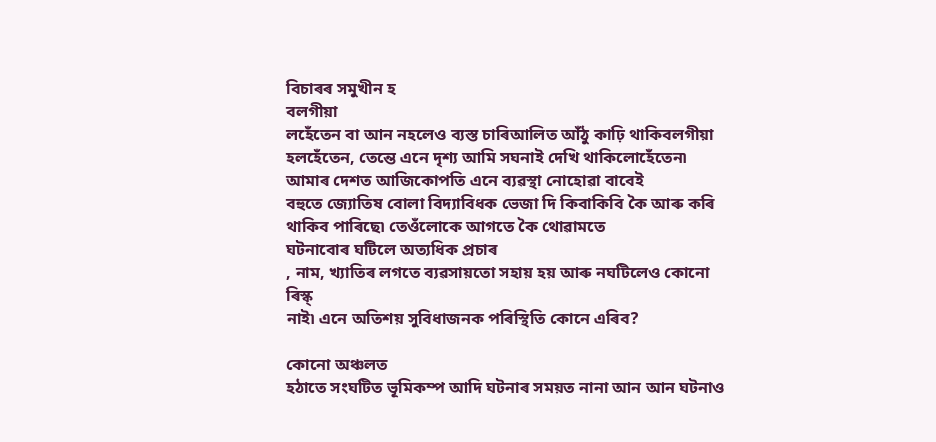বিচাৰৰ সমুখীন হ
বলগীয়া
লহেঁতেন বা আন নহলেও ব্যস্ত চাৰিআলিত আঁঠু কাঢ়ি থাকিবলগীয়া হলহেঁতেন, তেন্তে এনে দৃশ্য আমি সঘনাই দেখি থাকিলোহেঁতেন৷ আমাৰ দেশত আজিকোপতি এনে ব্যৱস্থা নোহোৱা বাবেই
বহুতে জ্যোতিষ বোলা বিদ্যাবিধক ভেজা দি কিবাকিবি কৈ আৰু কৰি থাকিব পাৰিছে৷ তেওঁলোকে আগতে কৈ থোৱামতে
ঘটনাবোৰ ঘটিলে অত্যধিক প্ৰচাৰ
, নাম, খ্যাতিৰ লগতে ব্যৱসায়তো সহায় হয় আৰু নঘটিলেও কোনো ৰিস্ক্
নাই৷ এনে অতিশয় সুবিধাজনক পৰিস্থিতি কোনে এৰিব?

কোনো অঞ্চলত
হঠাতে সংঘটিত ভূমিকম্প আদি ঘটনাৰ সময়ত নানা আন আন ঘটনাও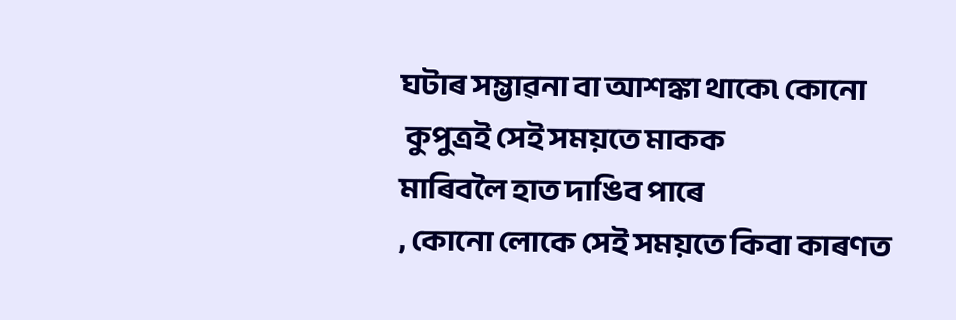ঘটাৰ সম্ভাৱনা বা আশঙ্কা থাকে৷ কোনো
 কুপুত্ৰই সেই সময়তে মাকক
মাৰিবলৈ হাত দাঙিব পাৰে
, কোনো লোকে সেই সময়তে কিবা কাৰণত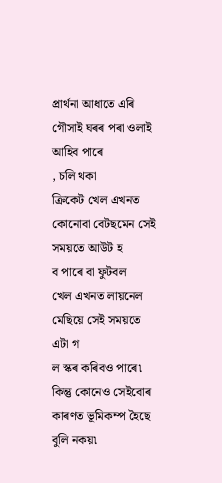প্ৰাৰ্থনা আধাতে এৰি গৌসাই ঘৰৰ পৰা ওলাই আহিব পাৰে
, চলি থকা
ক্ৰিকেট খেল এখনত কোনোবা বেটছমেন সেই সময়তে আউট হ
ব পাৰে বা ফুটবল
খেল এখনত লায়নেল মেছিয়ে সেই সময়তে এটা গ
ল স্কৰ কৰিবও পাৰে৷ কিন্তু কোনেও সেইবোৰ কাৰণত ভূমিকম্প হৈছে বুলি নকয়৷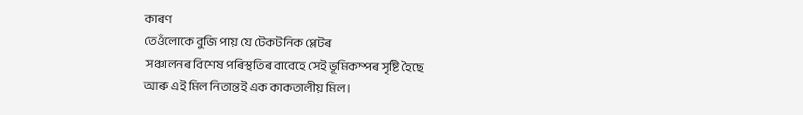কাৰণ
তেওঁলোকে বুজি পায় যে টেকটনিক প্লেটৰ
 সঞ্চালনৰ বিশেষ পৰিস্থতিৰ বাবেহে সেই ভূমিকম্পৰ সৃষ্টি হৈছে
আৰু এই মিল নিতান্তই এক কাকতালীয় মিল।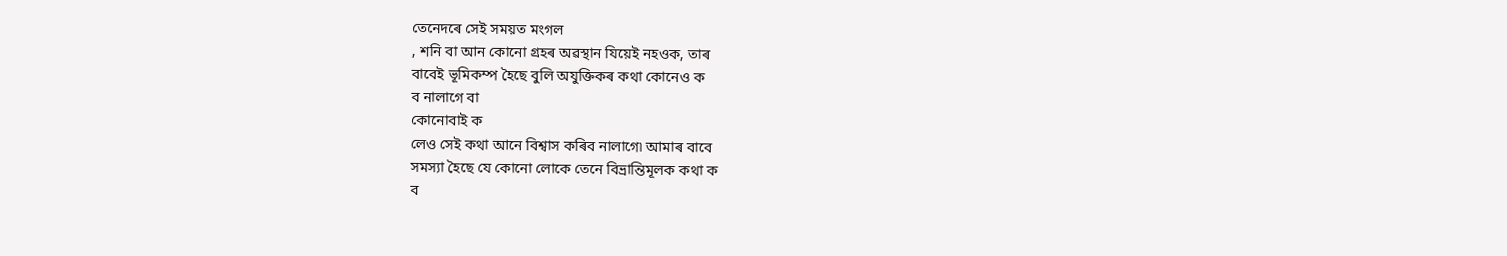তেনেদৰে সেই সময়ত মংগল
, শনি বা আন কোনো গ্ৰহৰ অৱস্থান যিয়েই নহওক, তাৰ
বাবেই ভূমিকম্প হৈছে বুলি অযুক্তিকৰ কথা কোনেও ক
ব নালাগে বা
কোনোবাই ক
লেও সেই কথা আনে বিশ্বাস কৰিব নালাগে৷ আমাৰ বাবে
সমস্যা হৈছে যে কোনো লোকে তেনে বিভ্ৰান্তিমূলক কথা ক
ব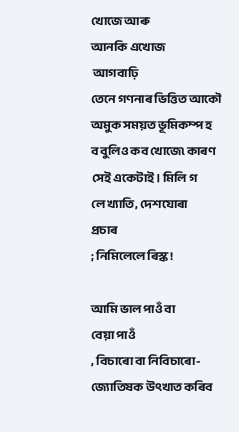খোজে আৰু
আনকি এখোজ
 আগবাঢ়ি
তেনে গণনাৰ ভিত্তিত আকৌ অমুক সময়ত ভূমিকম্প হ
ব বুলিও কব খোজে৷ কাৰণ সেই একেটাই। মিলি গ
লে খ্যাতি, দেশযোৰা
প্ৰচাৰ
; নিমিলেলে ৰিস্ক!

আমি ভাল পাওঁ বা
বেয়া পাওঁ
, বিচাৰো বা নিবিচাৰো- জ্যোতিষক উৎখাত কৰিব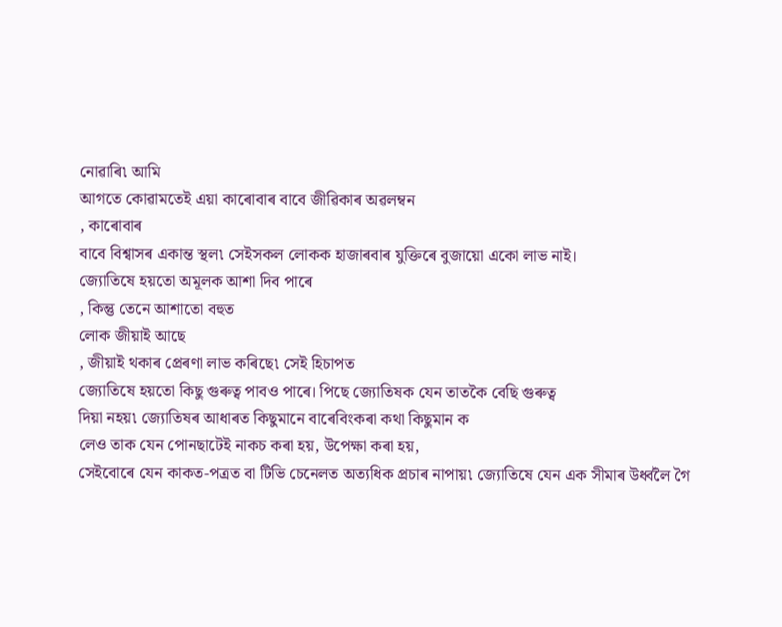নোৱাৰি৷ আমি
আগতে কোৱামতেই এয়া কাৰোবাৰ বাবে জীৱিকাৰ অৱলম্বন
, কাৰোবাৰ
বাবে বিশ্বাসৰ একান্ত স্থল৷ সেইসকল লোকক হাজাৰবাৰ যুক্তিৰে বুজায়ো একো লাভ নাই।
জ্যোতিষে হয়তো অমূলক আশা দিব পাৰে
, কিন্তু তেনে আশাতো বহুত
লোক জীয়াই আছে
, জীয়াই থকাৰ প্ৰেৰণা লাভ কৰিছে৷ সেই হিচাপত
জ্যোতিষে হয়তো কিছু গুৰুত্ব পাবও পাৰে। পিছে জ্যোতিষক যেন তাতকৈ বেছি গুৰুত্ব
দিয়া নহয়৷ জ্যোতিষৰ আধাৰত কিছুমানে বাৰেবিংকৰা কথা কিছুমান ক
লেও তাক যেন পোনছাটেই নাকচ কৰা হয়, উপেক্ষা কৰা হয়,
সেইবোৰে যেন কাকত-পত্ৰত বা টিভি চেনেলত অত্যধিক প্ৰচাৰ নাপায়৷ জ্যোতিষে যেন এক সীমাৰ উৰ্ধ্বলৈ গৈ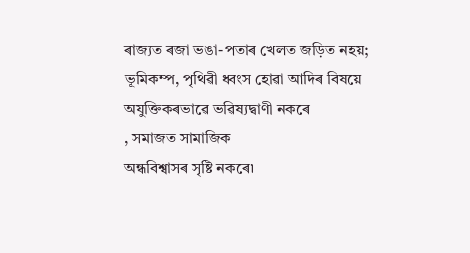ৰাজ্যত ৰজা ভঙা-পতাৰ খেলত জড়িত নহয়;
ভূমিকম্প, পৃথিৱী ধ্বংস হোৱা আদিৰ বিষয়ে
অযুক্তিকৰভাৱে ভৱিষ্যদ্বাণী নকৰে
, সমাজত সামাজিক
অন্ধবিশ্বাসৰ সৃষ্টি নকৰে৷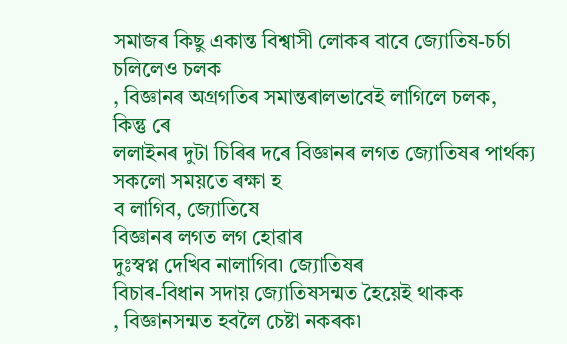সমাজৰ কিছু একান্ত বিশ্বাসী লোকৰ বাবে জ্যোতিষ-চৰ্চা
চলিলেও চলক
, বিজ্ঞানৰ অগ্ৰগতিৰ সমান্তৰালভাবেই লাগিলে চলক,
কিন্তু ৰে
ললাইনৰ দুটা চিৰিৰ দৰে বিজ্ঞানৰ লগত জ্যোতিষৰ পাৰ্থক্য
সকলো সময়তে ৰক্ষা হ
ব লাগিব, জ্যোতিষে
বিজ্ঞানৰ লগত লগ হোৱাৰ
দুঃস্বপ্ন দেখিব নালাগিব৷ জ্যোতিষৰ
বিচাৰ-বিধান সদায় জ্যোতিষসন্মত হৈয়েই থাকক
, বিজ্ঞানসন্মত হবলৈ চেষ্টা নকৰক৷